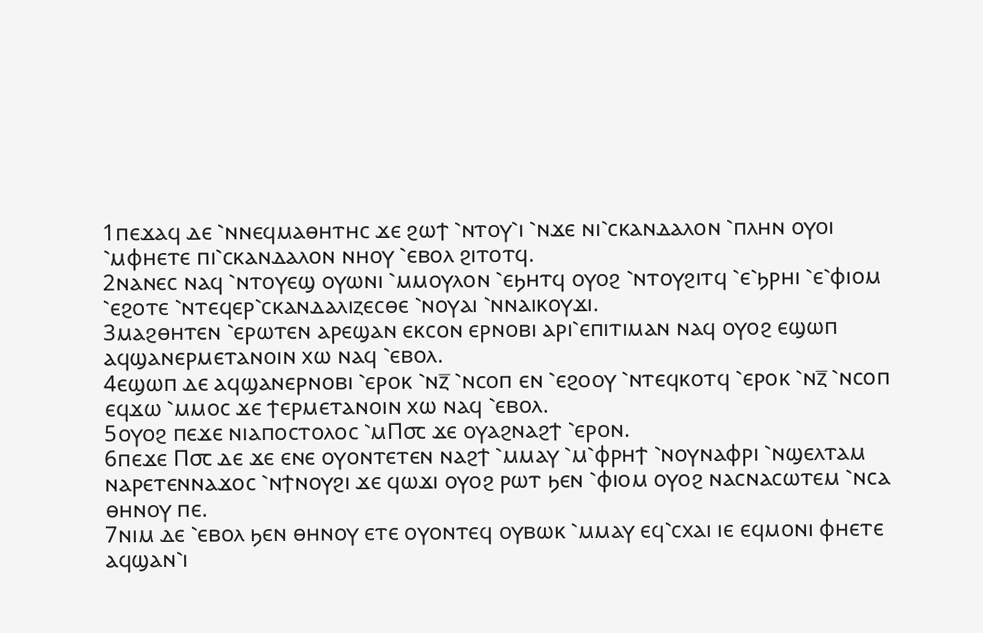1ⲡⲉϫⲁϥ ⲇⲉ ⳿ⲛⲛⲉϥⲙⲁⲑⲏⲧⲏⲥ ϫⲉ ϩⲱϯ ⳿ⲛⲧⲟⲩ⳿ⲓ ⳿ⲛϫⲉ ⲛⲓ⳿ⲥⲕⲁⲛⲇⲁⲗⲟⲛ ⳿ⲡⲗⲏⲛ ⲟⲩⲟⲓ ⳿ⲙⲫⲏⲉⲧⲉ ⲡⲓ⳿ⲥⲕⲁⲛⲇⲁⲗⲟⲛ ⲛⲏⲟⲩ ⳿ⲉⲃⲟⲗ ϩⲓⲧⲟⲧϥ.
2ⲛⲁⲛⲉⲥ ⲛⲁϥ ⳿ⲛⲧⲟⲩⲉϣ ⲟⲩⲱⲛⲓ ⳿ⲙⲙⲟⲩⲗⲟⲛ ⳿ⲉϧⲏⲧϥ ⲟⲩⲟϩ ⳿ⲛⲧⲟⲩϩⲓⲧϥ ⳿ⲉ⳿ϧⲣⲏⲓ ⳿ⲉ⳿ⲫⲓⲟⲙ ⳿ⲉϩⲟⲧⲉ ⳿ⲛⲧⲉϥⲉⲣ⳿ⲥⲕⲁⲛⲇⲁⲗⲓⲍⲉⲥⲑⲉ ⳿ⲛⲟⲩⲁⲓ ⳿ⲛⲛⲁⲓⲕⲟⲩϫⲓ.
3ⲙⲁϩⲑⲏⲧⲉⲛ ⳿ⲉⲣⲱⲧⲉⲛ ⲁⲣⲉϣⲁⲛ ⲉⲕⲥⲟⲛ ⲉⲣⲛⲟⲃⲓ ⲁⲣⲓ⳿ⲉⲡⲓⲧⲓⲙⲁⲛ ⲛⲁϥ ⲟⲩⲟϩ ⲉϣⲱⲡ ⲁϥϣⲁⲛⲉⲣⲙⲉⲧⲁⲛⲟⲓⲛ ⲭⲱ ⲛⲁϥ ⳿ⲉⲃⲟⲗ.
4ⲉϣⲱⲡ ⲇⲉ ⲁϥϣⲁⲛⲉⲣⲛⲟⲃⲓ ⳿ⲉⲣⲟⲕ ⳿ⲛⲍ̅ ⳿ⲛⲥⲟⲡ ⲉⲛ ⳿ⲉϩⲟⲟⲩ ⳿ⲛⲧⲉϥⲕⲟⲧϥ ⳿ⲉⲣⲟⲕ ⳿ⲛⲍ̅ ⳿ⲛⲥⲟⲡ ⲉϥϫⲱ ⳿ⲙⲙⲟⲥ ϫⲉ ϯⲉⲣⲙⲉⲧⲁⲛⲟⲓⲛ ⲭⲱ ⲛⲁϥ ⳿ⲉⲃⲟⲗ.
5ⲟⲩⲟϩ ⲡⲉϫⲉ ⲛⲓⲁⲡⲟⲥⲧⲟⲗⲟⲥ ⳿ⲙⲠ⳪ ϫⲉ ⲟⲩⲁϩⲛⲁϩϯ ⳿ⲉⲣⲟⲛ.
6ⲡⲉϫⲉ Ⲡ⳪ ⲇⲉ ϫⲉ ⲉⲛⲉ ⲟⲩⲟⲛⲧⲉⲧⲉⲛ ⲛⲁϩϯ ⳿ⲙⲙⲁⲩ ⳿ⲙ⳿ⲫⲣⲏϯ ⳿ⲛⲟⲩⲛⲁⲫⲣⲓ ⳿ⲛϣⲉⲗⲧⲁⲙ ⲛⲁⲣⲉⲧⲉⲛⲛⲁϫⲟⲥ ⳿ⲛϯⲛⲟⲩϩⲓ ϫⲉ ϥⲱϫⲓ ⲟⲩⲟϩ ⲣⲱⲧ ϧⲉⲛ ⳿ⲫⲓⲟⲙ ⲟⲩⲟϩ ⲛⲁⲥⲛⲁⲥⲱⲧⲉⲙ ⳿ⲛⲥⲁ ⲑⲏⲛⲟⲩ ⲡⲉ.
7ⲛⲓⲙ ⲇⲉ ⳿ⲉⲃⲟⲗ ϧⲉⲛ ⲑⲏⲛⲟⲩ ⲉⲧⲉ ⲟⲩⲟⲛⲧⲉϥ ⲟⲩⲃⲱⲕ ⳿ⲙⲙⲁⲩ ⲉϥ⳿ⲥⲭⲁⲓ ⲓⲉ ⲉϥⲙⲟⲛⲓ ⲫⲏⲉⲧⲉ ⲁϥϣⲁⲛ⳿ⲓ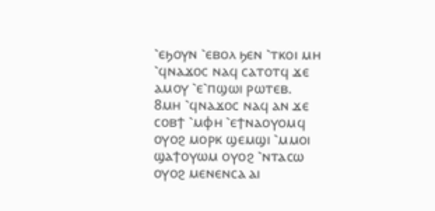⳿ⲉϧⲟⲩⲛ ⳿ⲉⲃⲟⲗ ϧⲉⲛ ⳿ⲧⲕⲟⲓ ⲙⲏ ⳿ϥⲛⲁϫⲟⲥ ⲛⲁϥ ⲥⲁⲧⲟⲧϥ ϫⲉ ⲁⲙⲟⲩ ⳿ⲉ⳿ⲡϣⲱⲓ ⲣⲱⲧⲉⲃ.
8ⲙⲏ ⳿ϥⲛⲁϫⲟⲥ ⲛⲁϥ ⲁⲛ ϫⲉ ⲥⲟⲃϯ ⳿ⲙⲫⲏ ⳿ⲉϯⲛⲁⲟⲩⲟⲙϥ ⲟⲩⲟϩ ⲙⲟⲣⲕ ϣⲉⲙϣⲓ ⳿ⲙⲙⲟⲓ ϣⲁϯⲟⲩⲱⲙ ⲟⲩⲟϩ ⳿ⲛⲧⲁⲥⲱ ⲟⲩⲟϩ ⲙⲉⲛⲉⲛⲥⲁ ⲁⲓ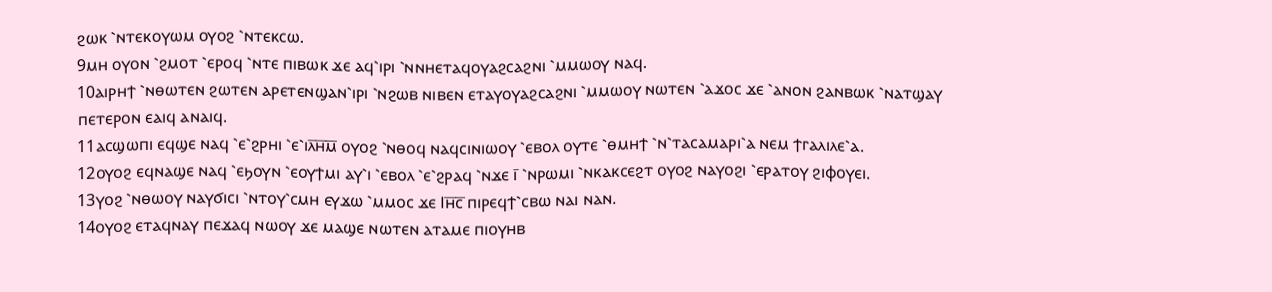ϩⲱⲕ ⳿ⲛⲧⲉⲕⲟⲩⲱⲙ ⲟⲩⲟϩ ⳿ⲛⲧⲉⲕⲥⲱ.
9ⲙⲏ ⲟⲩⲟⲛ ⳿ϩⲙⲟⲧ ⳿ⲉⲣⲟϥ ⳿ⲛⲧⲉ ⲡⲓⲃⲱⲕ ϫⲉ ⲁϥ⳿ⲓⲣⲓ ⳿ⲛⲛⲏⲉⲧⲁϥⲟⲩⲁϩⲥⲁϩⲛⲓ ⳿ⲙⲙⲱⲟⲩ ⲛⲁϥ.
10ⲁⲓⲣⲏϯ ⳿ⲛⲑⲱⲧⲉⲛ ϩⲱⲧⲉⲛ ⲁⲣⲉⲧⲉⲛϣⲁⲛ⳿ⲓⲣⲓ ⳿ⲛϩⲱⲃ ⲛⲓⲃⲉⲛ ⲉⲧⲁⲩⲟⲩⲁϩⲥⲁϩⲛⲓ ⳿ⲙⲙⲱⲟⲩ ⲛⲱⲧⲉⲛ ⳿ⲁϫⲟⲥ ϫⲉ ⳿ⲁⲛⲟⲛ ϩⲁⲛⲃⲱⲕ ⳿ⲛⲁⲧϣⲁⲩ ⲡⲉⲧⲉⲣⲟⲛ ⲉⲁⲓϥ ⲁⲛⲁⲓϥ.
11ⲁⲥϣⲱⲡⲓ ⲉϥϣⲉ ⲛⲁϥ ⳿ⲉ⳿ϩⲣⲏⲓ ⳿ⲉ⳿ⲓⲗ̅ⲏ̅ⲙ̅ ⲟⲩⲟϩ ⳿ⲛⲑⲟϥ ⲛⲁϥⲥⲓⲛⲓⲱⲟⲩ ⳿ⲉⲃⲟⲗ ⲟⲩⲧⲉ ⳿ⲑⲙⲏϯ ⳿ⲛ⳿ⲧⲁⲥⲁⲙⲁⲣⲓ⳿ⲁ ⲛⲉⲙ ϯⲅⲁⲗⲓⲗⲉ⳿ⲁ.
12ⲟⲩⲟϩ ⲉϥⲛⲁϣⲉ ⲛⲁϥ ⳿ⲉϧⲟⲩⲛ ⳿ⲉⲟⲩϯⲙⲓ ⲁⲩ⳿ⲓ ⳿ⲉⲃⲟⲗ ⳿ⲉ⳿ϩⲣⲁϥ ⳿ⲛϫⲉ ⲓ̅ ⳿ⲛⲣⲱⲙⲓ ⳿ⲛⲕⲁⲕⲥⲉϩⲧ ⲟⲩⲟϩ ⲛⲁⲩⲟϩⲓ ⳿ⲉⲣⲁⲧⲟⲩ ϩⲓⲫⲟⲩⲉⲓ.
13ⲩⲟϩ ⳿ⲛⲑⲱⲟⲩ ⲛⲁⲩϭⲓⲥⲓ ⳿ⲛⲧⲟⲩ⳿ⲥⲙⲏ ⲉⲩϫⲱ ⳿ⲙⲙⲟⲥ ϫⲉ Ⲓⲏ̅ⲥ̅ ⲡⲓⲣⲉϥϯ⳿ⲥⲃⲱ ⲛⲁⲓ ⲛⲁⲛ.
14ⲟⲩⲟϩ ⲉⲧⲁϥⲛⲁⲩ ⲡⲉϫⲁϥ ⲛⲱⲟⲩ ϫⲉ ⲙⲁϣⲉ ⲛⲱⲧⲉⲛ ⲁⲧⲁⲙⲉ ⲡⲓⲟⲩⲏⲃ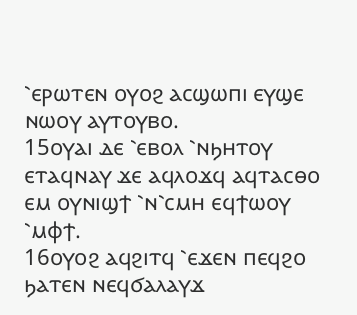⳿ⲉⲣⲱⲧⲉⲛ ⲟⲩⲟϩ ⲁⲥϣⲱⲡⲓ ⲉⲩϣⲉ ⲛⲱⲟⲩ ⲁⲩⲧⲟⲩⲃⲟ.
15ⲟⲩⲁⲓ ⲇⲉ ⳿ⲉⲃⲟⲗ ⳿ⲛϧⲏⲧⲟⲩ ⲉⲧⲁϥⲛⲁⲩ ϫⲉ ⲁϥⲗⲟϫϥ ⲁϥⲧⲁⲥⲑⲟ ⲉⲙ ⲟⲩⲛⲓϣϯ ⳿ⲛ⳿ⲥⲙⲏ ⲉϥϯⲱⲟⲩ ⳿ⲙⲫϯ.
16ⲟⲩⲟϩ ⲁϥϩⲓⲧϥ ⳿ⲉϫⲉⲛ ⲡⲉϥϩⲟ ϧⲁⲧⲉⲛ ⲛⲉϥϭⲁⲗⲁⲩϫ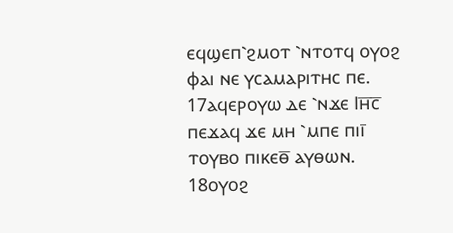ⲉϥϣⲉⲡ⳿ϩⲙⲟⲧ ⳿ⲛⲧⲟⲧϥ ⲟⲩⲟϩ ⲫⲁⲓ ⲛⲉ ⲩⲥⲁⲙⲁⲣⲓⲧⲏⲥ ⲡⲉ.
17ⲁϥⲉⲣⲟⲩⲱ ⲇⲉ ⳿ⲛϫⲉ Ⲓⲏ̅ⲥ̅ ⲡⲉϫⲁϥ ϫⲉ ⲙⲏ ⳿ⲙⲡⲉ ⲡⲓⲓ̅ ⲧⲟⲩⲃⲟ ⲡⲓⲕⲉⲑ̅ ⲁⲩⲑⲱⲛ.
18ⲟⲩⲟϩ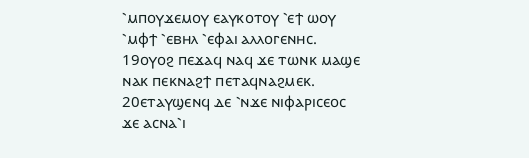⳿ⲙⲡⲟⲩϫⲉⲙⲟⲩ ⲉⲁⲩⲕⲟⲧⲟⲩ ⳿ⲉϯ ⲱⲟⲩ ⳿ⲙⲫϯ ⳿ⲉⲃⲏⲗ ⳿ⲉⲫⲁⲓ ⲁⲗⲗⲟⲅⲉⲛⲏⲥ.
19ⲟⲩⲟϩ ⲡⲉϫⲁϥ ⲛⲁϥ ϫⲉ ⲧⲱⲛⲕ ⲙⲁϣⲉ ⲛⲁⲕ ⲡⲉⲕⲛⲁϩϯ ⲡⲉⲧⲁϥⲛⲁϩⲙⲉⲕ.
20ⲉⲧⲁⲩϣⲉⲛϥ ⲇⲉ ⳿ⲛϫⲉ ⲛⲓⲫⲁⲣⲓⲥⲉⲟⲥ ϫⲉ ⲁⲥⲛⲁ⳿ⲓ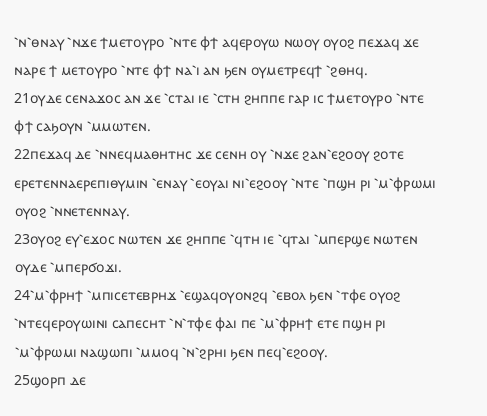⳿ⲛ⳿ⲑⲛⲁⲩ ⳿ⲛϫⲉ ϯⲙⲉⲧⲟⲩⲣⲟ ⳿ⲛⲧⲉ ⲫϯ ⲁϥⲉⲣⲟⲩⲱ ⲛⲱⲟⲩ ⲟⲩⲟϩ ⲡⲉϫⲁϥ ϫⲉ ⲛⲁⲣⲉ ϯ ⲙⲉⲧⲟⲩⲣⲟ ⳿ⲛⲧⲉ ⲫϯ ⲛⲁ⳿ⲓ ⲁⲛ ϧⲉⲛ ⲟⲩⲙⲉⲧⲣⲉϥϯ ⳿ϩⲑⲏϥ.
21ⲟⲩⲇⲉ ⲥⲉⲛⲁϫⲟⲥ ⲁⲛ ϫⲉ ⳿ⲥⲧⲁⲓ ⲓⲉ ⳿ⲥⲧⲏ ϩⲏⲡⲡⲉ ⲅⲁⲣ ⲓⲥ ϯⲙⲉⲧⲟⲩⲣⲟ ⳿ⲛⲧⲉ ⲫϯ ⲥⲁϧⲟⲩⲛ ⳿ⲙⲙⲱⲧⲉⲛ.
22ⲡⲉϫⲁϥ ⲇⲉ ⳿ⲛⲛⲉϥⲙⲁⲑⲏⲧⲏⲥ ϫⲉ ⲥⲉⲛⲏ ⲟⲩ ⳿ⲛϫⲉ ϩⲁⲛ⳿ⲉϩⲟⲟⲩ ϩⲟⲧⲉ ⲉⲣⲉⲧⲉⲛⲛⲁⲉⲣⲉⲡⲓⲑⲩⲙⲓⲛ ⳿ⲉⲛⲁⲩ ⳿ⲉⲟⲩⲁⲓ ⲛⲓ⳿ⲉϩⲟⲟⲩ ⳿ⲛⲧⲉ ⳿ⲡϣⲏ ⲣⲓ ⳿ⲙ⳿ⲫⲣⲱⲙⲓ ⲟⲩⲟϩ ⳿ⲛⲛⲉⲧⲉⲛⲛⲁⲩ.
23ⲟⲩⲟϩ ⲉⲩ⳿ⲉϫⲟⲥ ⲛⲱⲧⲉⲛ ϫⲉ ϩⲏⲡⲡⲉ ⳿ϥⲧⲏ ⲓⲉ ⳿ϥⲧⲁⲓ ⳿ⲙⲡⲉⲣϣⲉ ⲛⲱⲧⲉⲛ ⲟⲩⲇⲉ ⳿ⲙⲡⲉⲣϭⲟϫⲓ.
24⳿ⲙ⳿ⲫⲣⲏϯ ⳿ⲙⲡⲓⲥⲉⲧⲉⲃⲣⲏϫ ⳿ⲉϣⲁϥⲟⲩⲟⲛϩϥ ⳿ⲉⲃⲟⲗ ϧⲉⲛ ⳿ⲧⲫⲉ ⲟⲩⲟϩ ⳿ⲛⲧⲉϥⲉⲣⲟⲩⲱⲓⲛⲓ ⲥⲁⲡⲉⲥⲏⲧ ⳿ⲛ⳿ⲧⲫⲉ ⲫⲁⲓ ⲡⲉ ⳿ⲙ⳿ⲫⲣⲏϯ ⲉⲧⲉ ⲡϣⲏ ⲣⲓ ⳿ⲙ⳿ⲫⲣⲱⲙⲓ ⲛⲁϣⲱⲡⲓ ⳿ⲙⲙⲟϥ ⳿ⲛ⳿ϩⲣⲏⲓ ϧⲉⲛ ⲡⲉϥ⳿ⲉϩⲟⲟⲩ.
25ϣⲟⲣⲡ ⲇⲉ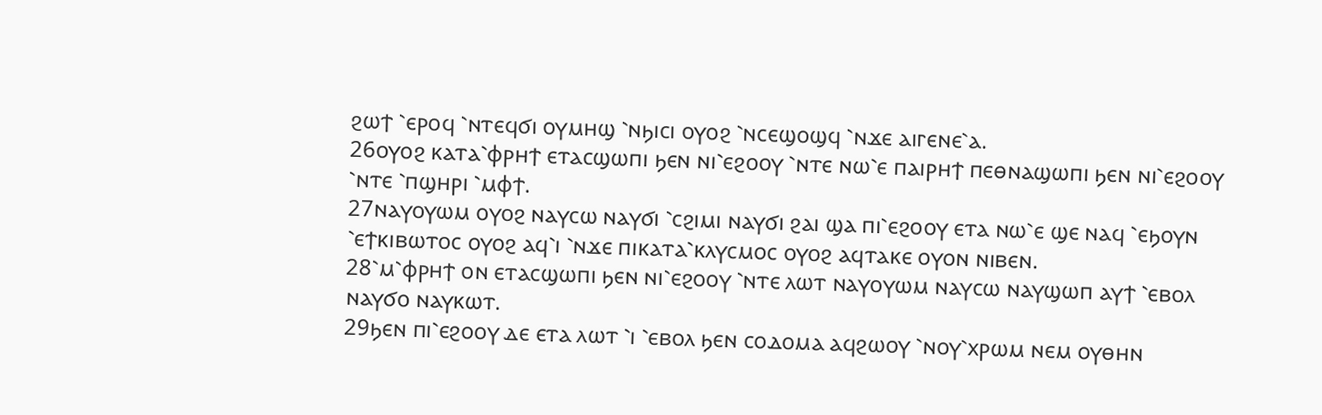ϩⲱϯ ⳿ⲉⲣⲟϥ ⳿ⲛⲧⲉϥϭⲓ ⲟⲩⲙⲏϣ ⳿ⲛϧⲓⲥⲓ ⲟⲩⲟϩ ⳿ⲛⲥⲉϣⲟϣϥ ⳿ⲛϫⲉ ⲁⲓⲅⲉⲛⲉ⳿ⲁ.
26ⲟⲩⲟϩ ⲕⲁⲧⲁ⳿ⲫⲣⲏϯ ⲉⲧⲁⲥϣⲱⲡⲓ ϧⲉⲛ ⲛⲓ⳿ⲉϩⲟⲟⲩ ⳿ⲛⲧⲉ ⲛⲱ⳿ⲉ ⲡⲁⲓⲣⲏϯ ⲡⲉⲑⲛⲁϣⲱⲡⲓ ϧⲉⲛ ⲛⲓ⳿ⲉϩⲟⲟⲩ ⳿ⲛⲧⲉ ⳿ⲡϣⲏⲣⲓ ⳿ⲙⲫϯ.
27ⲛⲁⲩⲟⲩⲱⲙ ⲟⲩⲟϩ ⲛⲁⲩⲥⲱ ⲛⲁⲩϭⲓ ⳿ⲥϩⲓⲙⲓ ⲛⲁⲩϭⲓ ϩⲁⲓ ϣⲁ ⲡⲓ⳿ⲉϩⲟⲟⲩ ⲉⲧⲁ ⲛⲱ⳿ⲉ ϣⲉ ⲛⲁϥ ⳿ⲉϧⲟⲩⲛ ⳿ⲉϯⲕⲓⲃⲱⲧⲟⲥ ⲟⲩⲟϩ ⲁϥ⳿ⲓ ⳿ⲛϫⲉ ⲡⲓⲕⲁⲧⲁ⳿ⲕⲗⲩⲥⲙⲟⲥ ⲟⲩⲟϩ ⲁϥⲧⲁⲕⲉ ⲟⲩⲟⲛ ⲛⲓⲃⲉⲛ.
28⳿ⲙ⳿ⲫⲣⲏϯ ⲟⲛ ⲉⲧⲁⲥϣⲱⲡⲓ ϧⲉⲛ ⲛⲓ⳿ⲉϩⲟⲟⲩ ⳿ⲛⲧⲉ ⲗⲱⲧ ⲛⲁⲩⲟⲩⲱⲙ ⲛⲁⲩⲥⲱ ⲛⲁⲩϣⲱⲡ ⲁⲩϯ ⳿ⲉⲃⲟⲗ ⲛⲁⲩϭⲟ ⲛⲁⲩⲕⲱⲧ.
29ϧⲉⲛ ⲡⲓ⳿ⲉϩⲟⲟⲩ ⲇⲉ ⲉⲧⲁ ⲗⲱⲧ ⳿ⲓ ⳿ⲉⲃⲟⲗ ϧⲉⲛ ⲥⲟⲇⲟⲙⲁ ⲁϥϩⲱⲟⲩ ⳿ⲛⲟⲩ⳿ⲭⲣⲱⲙ ⲛⲉⲙ ⲟⲩⲑⲏⲛ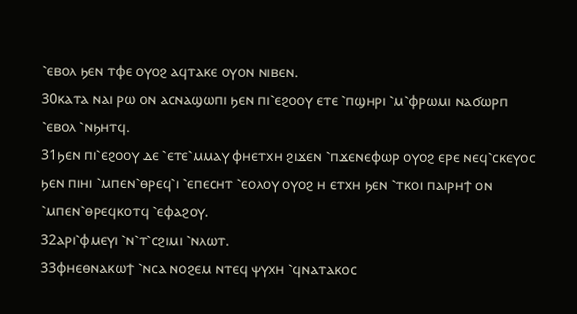⳿ⲉⲃⲟⲗ ϧⲉⲛ ⲧⲫⲉ ⲟⲩⲟϩ ⲁϥⲧⲁⲕⲉ ⲟⲩⲟⲛ ⲛⲓⲃⲉⲛ.
30ⲕⲁⲧⲁ ⲛⲁⲓ ⲣⲱ ⲟⲛ ⲁⲥⲛⲁϣⲱⲡⲓ ϧⲉⲛ ⲡⲓ⳿ⲉϩⲟⲟⲩ ⲉⲧⲉ ⳿ⲡϣⲏⲣⲓ ⳿ⲙ⳿ⲫⲣⲱⲙⲓ ⲛⲁϭⲱⲣⲡ ⳿ⲉⲃⲟⲗ ⳿ⲛϧⲏⲧϥ.
31ϧⲉⲛ ⲡⲓ⳿ⲉϩⲟⲟⲩ ⲇⲉ ⳿ⲉⲧⲉ⳿ⲙⲙⲁⲩ ⲫⲏⲉⲧⲭⲏ ϩⲓϫⲉⲛ ⳿ⲡϫⲉⲛⲉⲫⲱⲣ ⲟⲩⲟϩ ⲉⲣⲉ ⲛⲉϥ⳿ⲥⲕⲉⲩⲟⲥ ϧⲉⲛ ⲡⲓⲏⲓ ⳿ⲙⲡⲉⲛ⳿ⲑⲣⲉϥ⳿ⲓ ⳿ⲉⲡⲉⲥⲏⲧ ⳿ⲉⲟⲗⲟⲩ ⲟⲩⲟϩ ⲏ ⲉⲧⲭⲏ ϧⲉⲛ ⳿ⲧⲕⲟⲓ ⲡⲁⲓⲣⲏϯ ⲟⲛ ⳿ⲙⲡⲉⲛ⳿ⲑⲣⲉϥⲕⲟⲧϥ ⳿ⲉⲫⲁϩⲟⲩ.
32ⲁⲣⲓ⳿ⲫⲙⲉⲩⲓ ⳿ⲛ⳿ⲧ⳿ⲥϩⲓⲙⲓ ⳿ⲛⲗⲱⲧ.
33ⲫⲏⲉⲑⲛⲁⲕⲱϯ ⳿ⲛⲥⲁ ⲛⲟϩⲉⲙ ⲛⲧⲉϥ ⲯⲩⲭⲏ ⳿ϥⲛⲁⲧⲁⲕⲟⲥ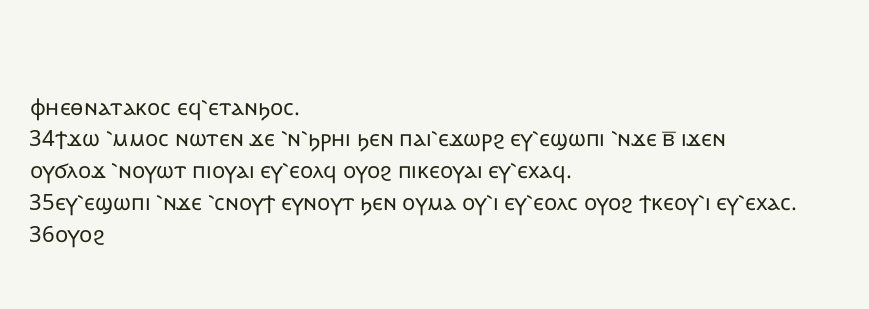ⲫⲏⲉⲑⲛⲁⲧⲁⲕⲟⲥ ⲉϥ⳿ⲉⲧⲁⲛϧⲟⲥ.
34ϯϫⲱ ⳿ⲙⲙⲟⲥ ⲛⲱⲧⲉⲛ ϫⲉ ⳿ⲛ⳿ϧⲣⲏⲓ ϧⲉⲛ ⲡⲁⲓ⳿ⲉϫⲱⲣϩ ⲉⲩ⳿ⲉϣⲱⲡⲓ ⳿ⲛϫⲉ ⲃ̅ ⲓϫⲉⲛ ⲟⲩϭⲗⲟϫ ⳿ⲛⲟⲩⲱⲧ ⲡⲓⲟⲩⲁⲓ ⲉⲩ⳿ⲉⲟⲗϥ ⲟⲩⲟϩ ⲡⲓⲕⲉⲟⲩⲁⲓ ⲉⲩ⳿ⲉⲭⲁϥ.
35ⲉⲩ⳿ⲉϣⲱⲡⲓ ⳿ⲛϫⲉ ⳿ⲥⲛⲟⲩϯ ⲉⲩⲛⲟⲩⲧ ϧⲉⲛ ⲟⲩⲙⲁ ⲟⲩ⳿ⲓ ⲉⲩ⳿ⲉⲟⲗⲥ ⲟⲩⲟϩ ϯⲕⲉⲟⲩ⳿ⲓ ⲉⲩ⳿ⲉⲭⲁⲥ.
36ⲟⲩⲟϩ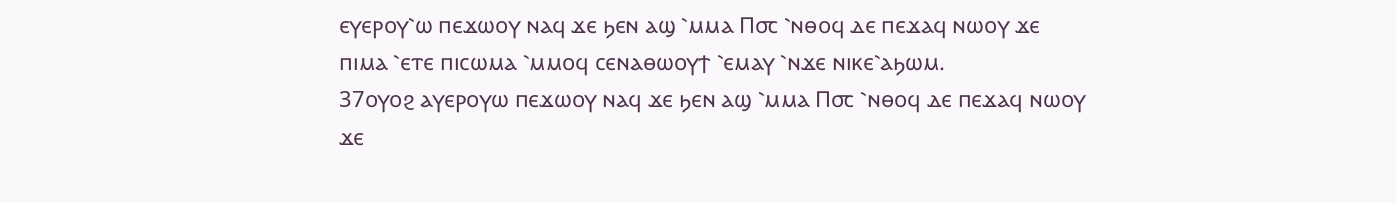ⲉⲩⲉⲣⲟⲩ⳿ⲱ ⲡⲉϫⲱⲟⲩ ⲛⲁϥ ϫⲉ ϧⲉⲛ ⲁϣ ⳿ⲙⲙⲁ Ⲡ⳪ ⳿ⲛⲑⲟϥ ⲇⲉ ⲡⲉϫⲁϥ ⲛⲱⲟⲩ ϫⲉ ⲡⲓⲙⲁ ⳿ⲉⲧⲉ ⲡⲓⲥⲱⲙⲁ ⳿ⲙⲙⲟϥ ⲥⲉⲛⲁⲑⲱⲟⲩϯ ⳿ⲉⲙⲁⲩ ⳿ⲛϫⲉ ⲛⲓⲕⲉ⳿ⲁϧⲱⲙ.
37ⲟⲩⲟϩ ⲁⲩⲉⲣⲟⲩⲱ ⲡⲉϫⲱⲟⲩ ⲛⲁϥ ϫⲉ ϧⲉⲛ ⲁϣ ⳿ⲙⲙⲁ Ⲡ⳪ ⳿ⲛⲑⲟϥ ⲇⲉ ⲡⲉϫⲁϥ ⲛⲱⲟⲩ ϫⲉ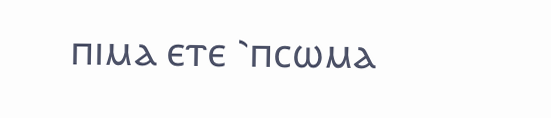ⲡⲓⲙⲁ ⲉⲧⲉ ⳿ⲡⲥⲱⲙⲁ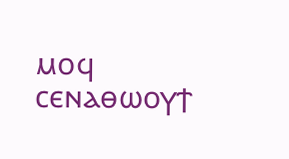ⲙⲟϥ ⲥⲉⲛⲁⲑⲱⲟⲩϯ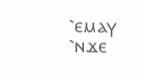⳿ⲉⲙⲁⲩ ⳿ⲛϫⲉ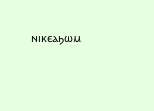ⲛⲓⲕⲉⲁϧⲱⲙ